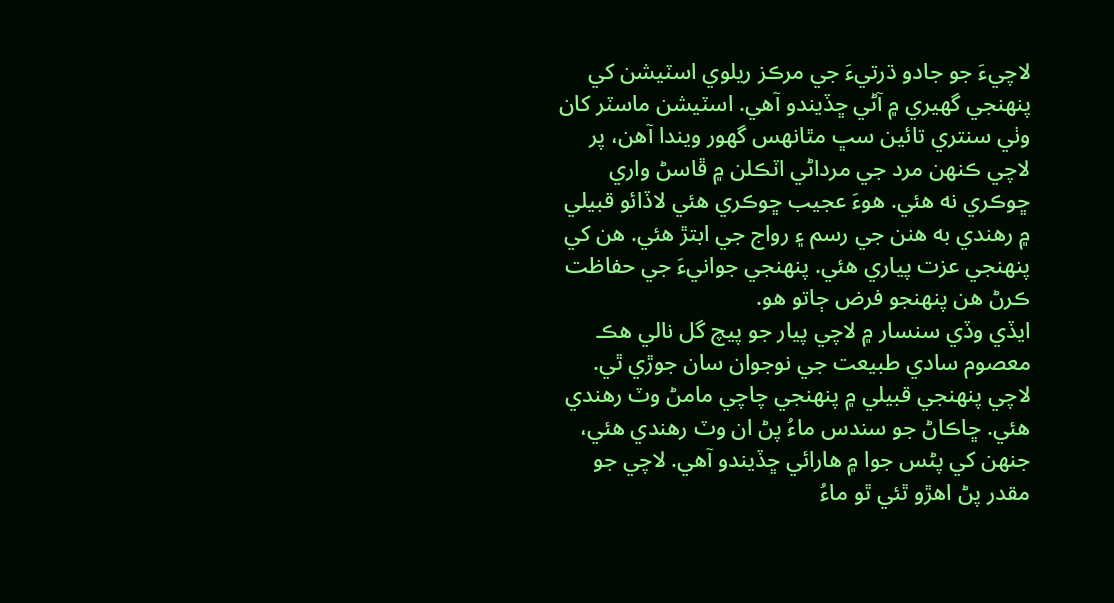لاچيءَ جو جادو ڌرتيءَ جي مرڪز ريلوي اسٽيشن کي پنھنجي گھيري ۾ آڻي ڇڏيندو آهي. اسٽيشن ماسٽر کان وٺي سنتري تائين سڀ مٿانهس گھور ويندا آهن، پر لاچي ڪنھن مرد جي مرداڻي اٽڪلن ۾ ڦاسڻ واري ڇوڪري نه ھئي. ھوءَ عجيب ڇوڪري ھئي لاڏائو قبيلي ۾ رھندي به ھنن جي رسم ۽ رواج جي ابتڙ ھئي. ھن کي پنھنجي عزت پياري ھئي. پنھنجي جوانيءَ جي حفاظت ڪرڻ ھن پنهنجو فرض ڄاتو ھو.
ايڏي وڏي سنسار ۾ لاچي پيار جو پيچ گل نالي ھڪ معصوم سادي طبيعت جي نوجوان سان جوڙي ٿي. لاچي پنھنجي قبيلي ۾ پنھنجي چاچي مامڻ وٽ رھندي ھئي. ڇاڪاڻ جو سندس ماءُ پڻ ان وٽ رھندي ھئي، جنھن کي پڻس جوا ۾ ھارائي ڇڏيندو آهي. لاچي جو مقدر پڻ اھڙو ٿئي ٿو ماءُ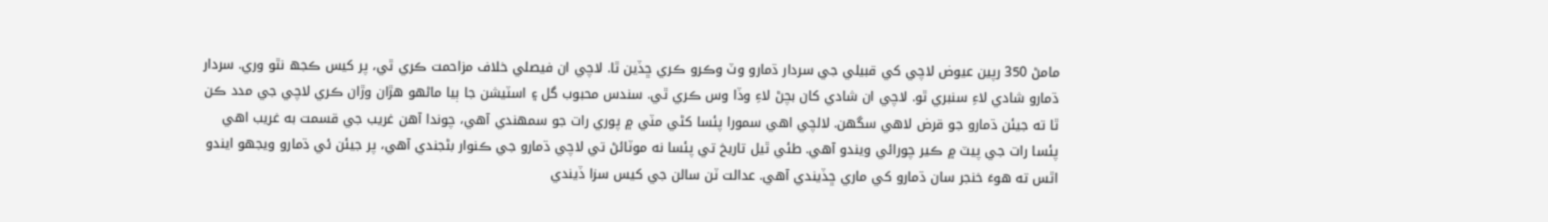مامڻ 350 رپين عيوض لاچي کي قبيلي جي سردار ڌمارو وٽ وڪرو ڪري ڇڏين ٿا. لاچي ان فيصلي خلاف مزاحمت ڪري ٿي، پر کيس ڪجھ نٿو وري. سردار ڌمارو شادي لاءِ سنبري ٿو. لاچي ان شادي کان بچڻ لاءِ وڏا وس ڪري ٿي. سندس محبوب گل ۽ اسٽيشن جا ٻيا ماڻھو ھڙان وڙان ڪري لاچي جي مدد ڪن ٿا ته جيئن ڌمارو جو قرض لاھي سگھن. لالچي اھي سمورا پئسا کڻي مٽي ۾ پوري رات جو سمھندي آھي، چوندا آهن غريب جي قسمت به غريب اھي پئسا رات جي پيٽ ۾ ڪير چورائي ويندو آهي. طئي ٿيل تاريخ تي پئسا نه موٽائڻ تي لاچي ڌمارو جي ڪنوار بڻجندي آهي، پر جيئن ئي ڌمارو ويجھو ايندو اٿس ته هوءَ خنجر سان ڌمارو کي ماري ڇڏيندي آھي. عدالت ٽن سالن جي کيس سزا ڏيندي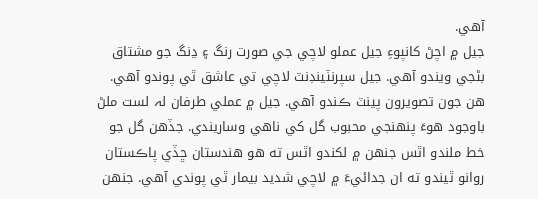آھي.
جيل ۾ اچڻ کانپوءِ جيل عملو لاچي جي صورت رنگ ۽ ڍنگ جو مشتاق بڻجي ويندو آھي. جيل سپرنٽينڊنٽ لاچي تي عاشق ٿي پوندو آھي. ھن جون تصويرون پينٽ ڪندو آهي. جيل ۾ عملي طرفان لہ لست ملڻ باوجود ھوءَ پنھنجي محبوب گل کي ناھي وساريندي. جڏھن گل جو خط ملندو اٿس جنھن ۾ لکندو اٿس ته ھو ھندستان ڇڏي پاڪستان روانو ٿيندو ته ان جدائيءَ ۾ لاچي شديد بيمار ٿي پوندي آهي. جنھن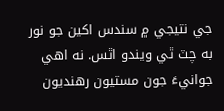جي نتيجي ۾ سندس اکين جو نور به چٽ ٿي ويندو اٿس. نه اھي جوانيءَ جون مستيون رھنديون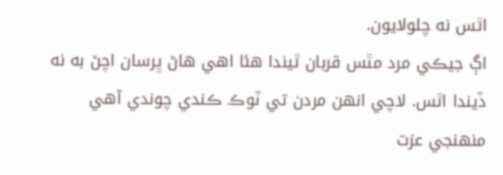اٿس نه چلولايون.
اڳ جيڪي مرد مٿس قربان ٿيندا ھئا اھي ھاڻ ڀرسان اچڻ به نه ڏيندا اٿس. لاچي انھن مردن تي ٽوڪ ڪندي چوندي آهي منھنجي عزت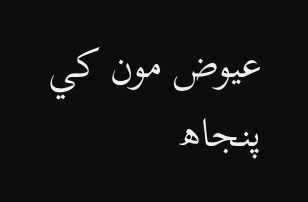عيوض مون کي پنجاھ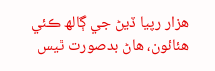ھزار رپيا ڏيڻ جي ڳالھ ڪئي ھئائون، ھاڻ بدصورت ٿيس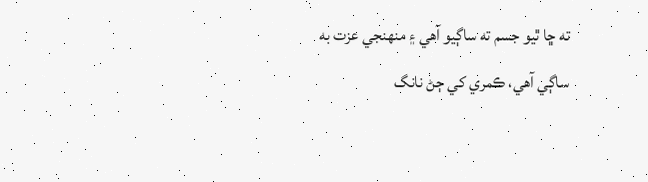ته ڇا ٿيو جسم ته ساڳيو آهي ۽ منھنجي عزت به ساڳي آهي، ڪمري کي ڄڻ نانگ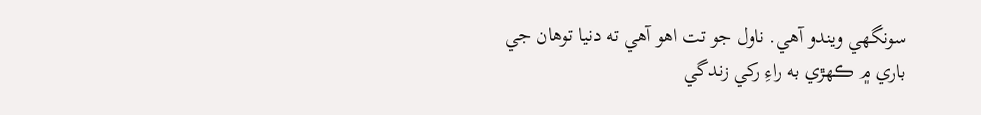سونگھي ويندو آهي. ناول جو تت اهو آهي ته دنيا توھان جي باري ۾ ڪھڙي به راءِ رکي زندگي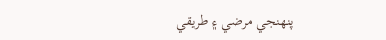پنھنجي مرضي ۽ طريقي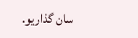سان گذاريو.